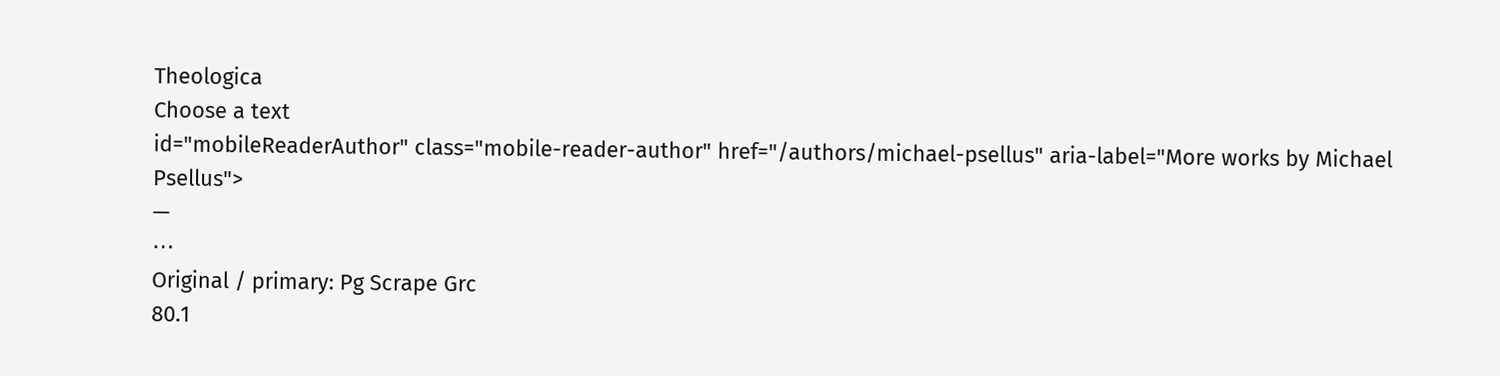Theologica
Choose a text
id="mobileReaderAuthor" class="mobile-reader-author" href="/authors/michael-psellus" aria-label="More works by Michael Psellus">
—
⋯
Original / primary: Pg Scrape Grc
80.1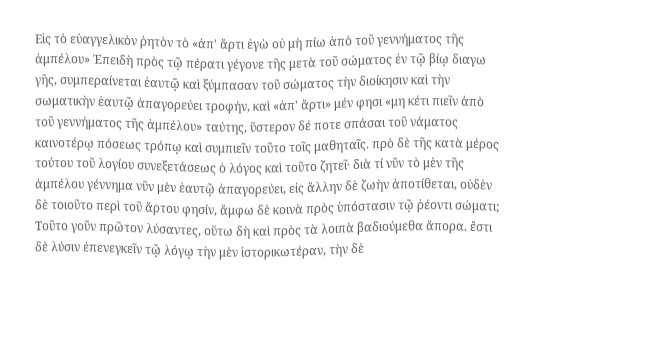Εἰς τὸ εὐαγγελικὸν ῥητὸν τὸ «ἀπ' ἄρτι ἐγὼ οὐ μὴ πίω ἀπὸ τοῦ γεννήματος τῆς ἀμπέλου» Ἐπειδὴ πρὸς τῷ πέρατι γέγονε τῆς μετὰ τοῦ σώματος ἐν τῷ βίῳ διαγω γῆς, συμπεραίνεται ἑαυτῷ καὶ ξύμπασαν τοῦ σώματος τὴν διοίκησιν καὶ τὴν σωματικὴν ἑαυτῷ ἀπαγορεύει τροφήν, καὶ «ἀπ' ἄρτι» μέν φησι «μη κέτι πιεῖν ἀπὸ τοῦ γεννήματος τῆς ἀμπέλου» ταύτης, ὕστερον δέ ποτε σπάσαι τοῦ νάματος καινοτέρῳ πόσεως τρόπῳ καὶ συμπιεῖν τοῦτο τοῖς μαθηταῖς. πρὸ δὲ τῆς κατὰ μέρος τούτου τοῦ λογίου συνεξετάσεως ὁ λόγος καὶ τοῦτο ζητεῖ· διὰ τί νῦν τὸ μὲν τῆς ἀμπέλου γέννημα νῦν μὲν ἑαυτῷ ἀπαγορεύει, εἰς ἄλλην δὲ ζωὴν ἀποτίθεται, οὐδὲν δὲ τοιοῦτο περὶ τοῦ ἄρτου φησίν, ἄμφω δὲ κοινὰ πρὸς ὑπόστασιν τῷ ῥέοντι σώματι; Τοῦτο γοῦν πρῶτον λύσαντες, οὕτω δὴ καὶ πρὸς τὰ λοιπὰ βαδιούμεθα ἄπορα. ἔστι δὲ λύσιν ἐπενεγκεῖν τῷ λόγῳ τὴν μὲν ἱστορικωτέραν, τὴν δὲ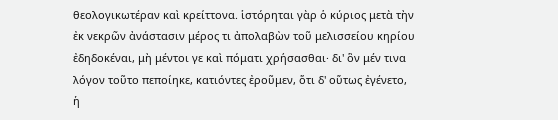θεολογικωτέραν καὶ κρείττονα. ἱστόρηται γὰρ ὁ κύριος μετὰ τὴν ἐκ νεκρῶν ἀνάστασιν μέρος τι ἀπολαβὼν τοῦ μελισσείου κηρίου ἐδηδοκέναι, μὴ μέντοι γε καὶ πόματι χρήσασθαι· δι' ὃν μέν τινα λόγον τοῦτο πεποίηκε, κατιόντες ἐροῦμεν, ὅτι δ' οὕτως ἐγένετο, ἡ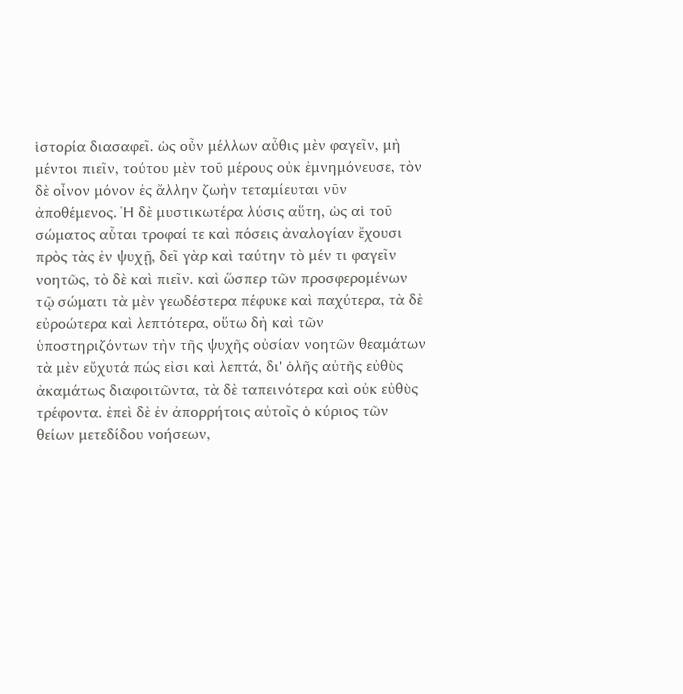ἱστορία διασαφεῖ. ὡς οὖν μέλλων αὖθις μὲν φαγεῖν, μὴ μέντοι πιεῖν, τούτου μὲν τοῦ μέρους οὐκ ἐμνημόνευσε, τὸν δὲ οἶνον μόνον ἐς ἄλλην ζωὴν τεταμίευται νῦν ἀποθέμενος. Ἡ δὲ μυστικωτέρα λύσις αὕτη, ὡς αἱ τοῦ σώματος αὗται τροφαί τε καὶ πόσεις ἀναλογίαν ἔχουσι πρὸς τὰς ἐν ψυχῇ, δεῖ γὰρ καὶ ταύτην τὸ μέν τι φαγεῖν νοητῶς, τὸ δὲ καὶ πιεῖν. καὶ ὥσπερ τῶν προσφερομένων τῷ σώματι τὰ μὲν γεωδέστερα πέφυκε καὶ παχύτερα, τὰ δὲ εὐροώτερα καὶ λεπτότερα, οὕτω δὴ καὶ τῶν ὑποστηριζόντων τὴν τῆς ψυχῆς οὐσίαν νοητῶν θεαμάτων τὰ μὲν εὔχυτά πώς εἰσι καὶ λεπτά, δι' ὁλῆς αὐτῆς εὐθὺς ἀκαμάτως διαφοιτῶντα, τὰ δὲ ταπεινότερα καὶ οὐκ εὐθὺς τρέφοντα. ἐπεὶ δὲ ἐν ἀπορρήτοις αὐτοῖς ὁ κύριος τῶν θείων μετεδίδου νοήσεων,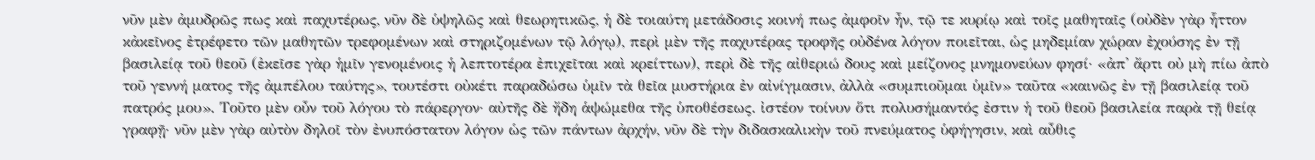νῦν μὲν ἀμυδρῶς πως καὶ παχυτέρως, νῦν δὲ ὑψηλῶς καὶ θεωρητικῶς, ἡ δὲ τοιαύτη μετάδοσις κοινή πως ἀμφοῖν ἦν, τῷ τε κυρίῳ καὶ τοῖς μαθηταῖς (οὐδὲν γὰρ ἧττον κἀκεῖνος ἐτρέφετο τῶν μαθητῶν τρεφομένων καὶ στηριζομένων τῷ λόγῳ), περὶ μὲν τῆς παχυτέρας τροφῆς οὐδένα λόγον ποιεῖται, ὡς μηδεμίαν χώραν ἐχούσης ἐν τῇ βασιλείᾳ τοῦ θεοῦ (ἐκεῖσε γὰρ ἡμῖν γενομένοις ἡ λεπτοτέρα ἐπιχεῖται καὶ κρείττων), περὶ δὲ τῆς αἰθεριώ δους καὶ μείζονος μνημονεύων φησί· «ἀπ' ἄρτι οὐ μὴ πίω ἀπὸ τοῦ γεννή ματος τῆς ἀμπέλου ταύτης», τουτέστι οὐκέτι παραδώσω ὑμῖν τὰ θεῖα μυστήρια ἐν αἰνίγμασιν, ἀλλὰ «συμπιοῦμαι ὑμῖν» ταῦτα «καινῶς ἐν τῇ βασιλείᾳ τοῦ πατρός μου». Τοῦτο μὲν οὖν τοῦ λόγου τὸ πάρεργον· αὐτῆς δὲ ἤδη ἁψώμεθα τῆς ὑποθέσεως. ἰστέον τοίνυν ὅτι πολυσήμαντός ἐστιν ἡ τοῦ θεοῦ βασιλεία παρὰ τῇ θείᾳ γραφῇ· νῦν μὲν γὰρ αὐτὸν δηλοῖ τὸν ἐνυπόστατον λόγον ὡς τῶν πάντων ἀρχήν, νῦν δὲ τὴν διδασκαλικὴν τοῦ πνεύματος ὑφήγησιν, καὶ αὖθις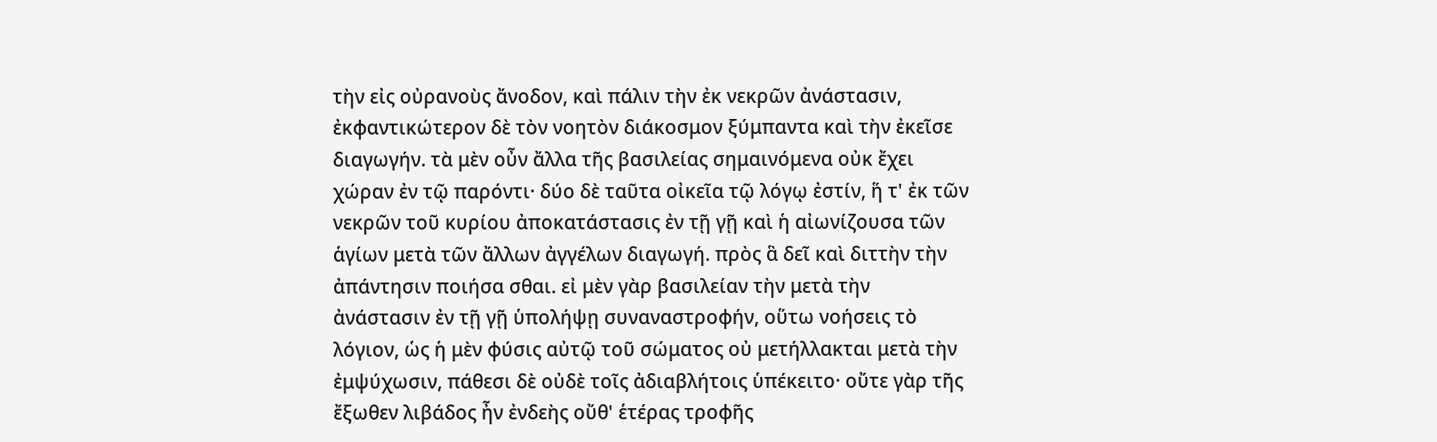τὴν εἰς οὐρανοὺς ἄνοδον, καὶ πάλιν τὴν ἐκ νεκρῶν ἀνάστασιν, ἐκφαντικώτερον δὲ τὸν νοητὸν διάκοσμον ξύμπαντα καὶ τὴν ἐκεῖσε διαγωγήν. τὰ μὲν οὖν ἄλλα τῆς βασιλείας σημαινόμενα οὐκ ἔχει χώραν ἐν τῷ παρόντι· δύο δὲ ταῦτα οἰκεῖα τῷ λόγῳ ἐστίν, ἥ τ' ἐκ τῶν νεκρῶν τοῦ κυρίου ἀποκατάστασις ἐν τῇ γῇ καὶ ἡ αἰωνίζουσα τῶν ἁγίων μετὰ τῶν ἄλλων ἀγγέλων διαγωγή. πρὸς ἃ δεῖ καὶ διττὴν τὴν ἀπάντησιν ποιήσα σθαι. εἰ μὲν γὰρ βασιλείαν τὴν μετὰ τὴν ἀνάστασιν ἐν τῇ γῇ ὑπολήψῃ συναναστροφήν, οὕτω νοήσεις τὸ λόγιον, ὡς ἡ μὲν φύσις αὐτῷ τοῦ σώματος οὐ μετήλλακται μετὰ τὴν ἐμψύχωσιν, πάθεσι δὲ οὐδὲ τοῖς ἀδιαβλήτοις ὑπέκειτο· οὔτε γὰρ τῆς ἔξωθεν λιβάδος ἦν ἐνδεὴς οὔθ' ἑτέρας τροφῆς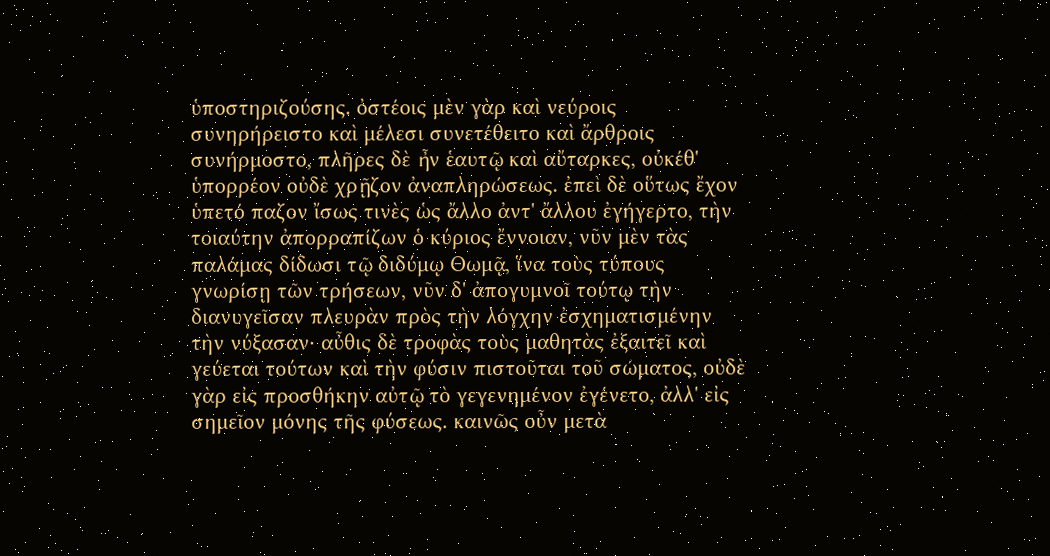ὑποστηριζούσης. ὀστέοις μὲν γὰρ καὶ νεύροις συνηρήρειστο καὶ μέλεσι συνετέθειτο καὶ ἄρθροις συνήρμοστο, πλῆρες δὲ ἦν ἑαυτῷ καὶ αὔταρκες, οὐκέθ' ὑπορρέον οὐδὲ χρῇζον ἀναπληρώσεως. ἐπεὶ δὲ οὕτως ἔχον ὑπετό παζον ἴσως τινὲς ὡς ἄλλο ἀντ' ἄλλου ἐγήγερτο, τὴν τοιαύτην ἀπορραπίζων ὁ κύριος ἔννοιαν, νῦν μὲν τὰς παλάμας δίδωσι τῷ διδύμῳ Θωμᾷ, ἵνα τοὺς τύπους γνωρίσῃ τῶν τρήσεων, νῦν δ' ἀπογυμνοῖ τούτῳ τὴν διανυγεῖσαν πλευρὰν πρὸς τὴν λόγχην ἐσχηματισμένην τὴν νύξασαν· αὖθις δὲ τροφὰς τοὺς μαθητὰς ἐξαιτεῖ καὶ γεύεται τούτων καὶ τὴν φύσιν πιστοῦται τοῦ σώματος, οὐδὲ γὰρ εἰς προσθήκην αὐτῷ τὸ γεγενημένον ἐγένετο, ἀλλ' εἰς σημεῖον μόνης τῆς φύσεως. καινῶς οὖν μετὰ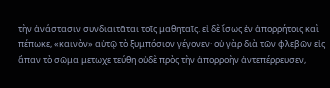τὴν ἀνάστασιν συνδιαιτᾶται τοῖς μαθηταῖς. εἰ δὲ ἴσως ἐν ἀπορρήτοις καὶ πέπωκε, «καινὸν» αὐτῷ τὸ ξυμπόσιον γέγονεν· οὐ γὰρ διὰ τῶν φλεβῶν εἰς ἅπαν τὸ σῶμα μετωχε τεύθη οὐδὲ πρὸς τὴν ἀπορροὴν ἀντεπέρρευσεν,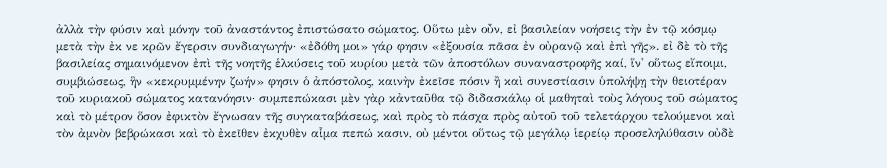ἀλλὰ τὴν φύσιν καὶ μόνην τοῦ ἀναστάντος ἐπιστώσατο σώματος. Οὕτω μὲν οὖν, εἰ βασιλείαν νοήσεις τὴν ἐν τῷ κόσμῳ μετὰ τὴν ἐκ νε κρῶν ἔγερσιν συνδιαγωγήν· «ἐδόθη μοι» γάρ φησιν «ἐξουσία πᾶσα ἐν οὐρανῷ καὶ ἐπὶ γῆς». εἰ δὲ τὸ τῆς βασιλείας σημαινόμενον ἐπὶ τῆς νοητῆς ἑλκύσεις τοῦ κυρίου μετὰ τῶν ἀποστόλων συναναστροφῆς καί, ἵν' οὕτως εἴποιμι, συμβιώσεως, ἣν «κεκρυμμένην ζωήν» φησιν ὁ ἀπόστολος, καινὴν ἐκεῖσε πόσιν ἢ καὶ συνεστίασιν ὑπολήψῃ τὴν θειοτέραν τοῦ κυριακοῦ σώματος κατανόησιν· συμπεπώκασι μὲν γὰρ κἀνταῦθα τῷ διδασκάλῳ οἱ μαθηταὶ τοὺς λόγους τοῦ σώματος καὶ τὸ μέτρον ὅσον ἐφικτὸν ἔγνωσαν τῆς συγκαταβάσεως, καὶ πρὸς τὸ πάσχα πρὸς αὐτοῦ τοῦ τελετάρχου τελούμενοι καὶ τὸν ἀμνὸν βεβρώκασι καὶ τὸ ἐκεῖθεν ἐκχυθὲν αἷμα πεπώ κασιν, οὐ μέντοι οὕτως τῷ μεγάλῳ ἱερείῳ προσεληλύθασιν οὐδὲ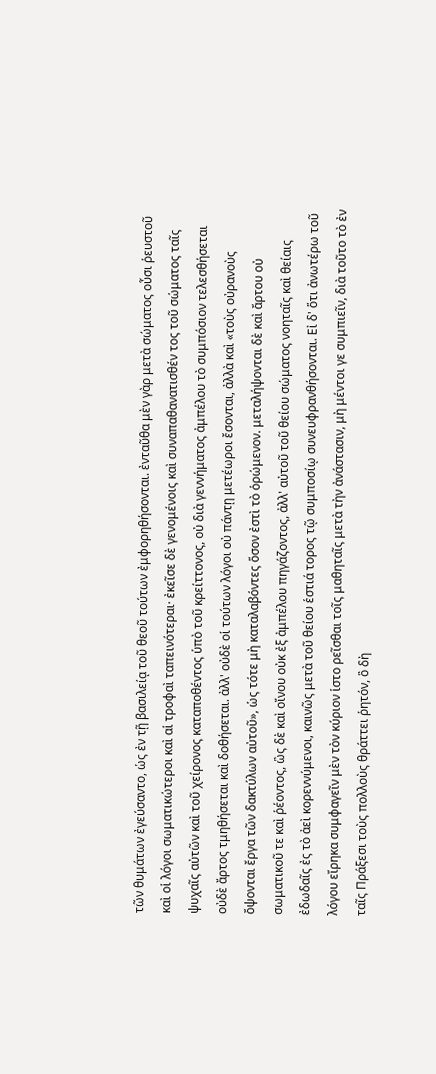τῶν θυμάτων ἐγεύσαντο, ὡς ἐν τῇ βασιλείᾳ τοῦ θεοῦ τούτων ἐμφορηθήσονται. ἐνταῦθα μὲν γὰρ μετὰ σώματος οὖσι ῥευστοῦ καὶ οἱ λόγοι σωματικώτεροι καὶ αἱ τροφαὶ ταπεινότεραι· ἐκεῖσε δὲ γενομένοις καὶ συναπαθανατισθέν τος τοῦ σώματος ταῖς ψυχαῖς αὐτῶν καὶ τοῦ χείρονος καταποθέντος ὑπὸ τοῦ κρείττονος, οὐ διὰ γεννήματος ἀμπέλου τὸ συμπόσιον τελεσθήσεται οὐδὲ ἄρτος τμηθήσεται καὶ δοθήσεται. ἀλλ' οὐδὲ οἱ τούτων λόγοι οὐ πάντῃ μετέωροι ἔσονται, ἀλλὰ καὶ «τοὺς οὐρανοὺς ὄψονται ἔργα τῶν δακτύλων αὐτοῦ», ὡς τότε μὴ καταλαβόντες ὅσον ἐστὶ τὸ ὁρώμενον. μεταλήψονται δὲ καὶ ἄρτου οὐ σωματικοῦ τε καὶ ῥέοντος, ὣς δὲ καὶ οἴνου οὐκ ἐξ ἀμπέλου πηγάζοντος, ἀλλ' αὐτοῦ τοῦ θείου σώματος νοηταῖς καὶ θείαις ἐδωδαῖς ἐς τὸ ἀεὶ κορεννύμενοι, καινῶς μετὰ τοῦ θείου ἑστιά τορος τῷ συμποσίῳ συνευφρανθήσονται. Εἰ δ' ὅτι ἀνωτέρω τοῦ λόγου εἴρηκα συμφαγεῖν μὲν τὸν κύριον ἱστο ρεῖσθαι τοῖς μαθηταῖς μετὰ τὴν ἀνάστασιν, μὴ μέντοι γε συμπιεῖν, διὰ τοῦτο τὸ ἐν ταῖς Πράξεσι τοὺς πολλοὺς θράττει ῥητόν, ὃ δὴ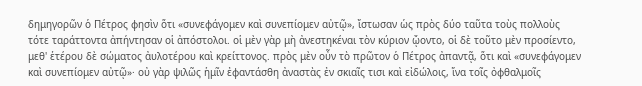δημηγορῶν ὁ Πέτρος φησὶν ὅτι «συνεφάγομεν καὶ συνεπίομεν αὐτῷ», ἴστωσαν ὡς πρὸς δύο ταῦτα τοὺς πολλοὺς τότε ταράττοντα ἀπήντησαν οἱ ἀπόστολοι. οἱ μὲν γὰρ μὴ ἀνεστηκέναι τὸν κύριον ᾤοντο, οἱ δὲ τοῦτο μὲν προσίεντο, μεθ' ἑτέρου δὲ σώματος ἀυλοτέρου καὶ κρείττονος. πρὸς μὲν οὖν τὸ πρῶτον ὁ Πέτρος ἀπαντᾷ, ὅτι καὶ «συνεφάγομεν καὶ συνεπίομεν αὐτῷ»· οὐ γὰρ ψιλῶς ἡμῖν ἐφαντάσθη ἀναστὰς ἐν σκιαῖς τισι καὶ εἰδώλοις, ἵνα τοῖς ὀφθαλμοῖς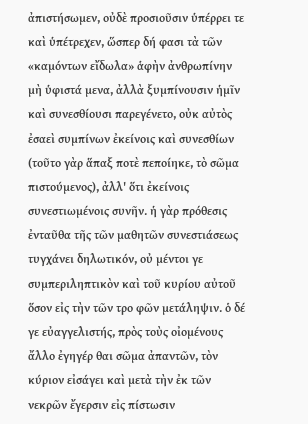ἀπιστήσωμεν, οὐδὲ προσιοῦσιν ὑπέρρει τε καὶ ὑπέτρεχεν, ὥσπερ δή φασι τὰ τῶν «καμόντων εἴδωλα» ἁφὴν ἀνθρωπίνην μὴ ὑφιστά μενα, ἀλλὰ ξυμπίνουσιν ἡμῖν καὶ συνεσθίουσι παρεγένετο, οὐκ αὐτὸς ἐσαεὶ συμπίνων ἐκείνοις καὶ συνεσθίων (τοῦτο γὰρ ἅπαξ ποτὲ πεποίηκε, τὸ σῶμα πιστούμενος), ἀλλ' ὅτι ἐκείνοις συνεστιωμένοις συνῆν. ἡ γὰρ πρόθεσις ἐνταῦθα τῆς τῶν μαθητῶν συνεστιάσεως τυγχάνει δηλωτικόν, οὐ μέντοι γε συμπεριληπτικὸν καὶ τοῦ κυρίου αὐτοῦ ὅσον εἰς τὴν τῶν τρο φῶν μετάληψιν. ὁ δέ γε εὐαγγελιστής, πρὸς τοὺς οἰομένους ἄλλο ἐγηγέρ θαι σῶμα ἀπαντῶν, τὸν κύριον εἰσάγει καὶ μετὰ τὴν ἐκ τῶν νεκρῶν ἔγερσιν εἰς πίστωσιν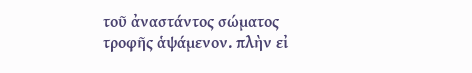τοῦ ἀναστάντος σώματος τροφῆς ἁψάμενον. πλὴν εἰ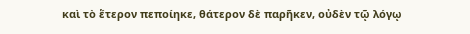καὶ τὸ ἕτερον πεποίηκε, θάτερον δὲ παρῆκεν, οὐδὲν τῷ λόγῳ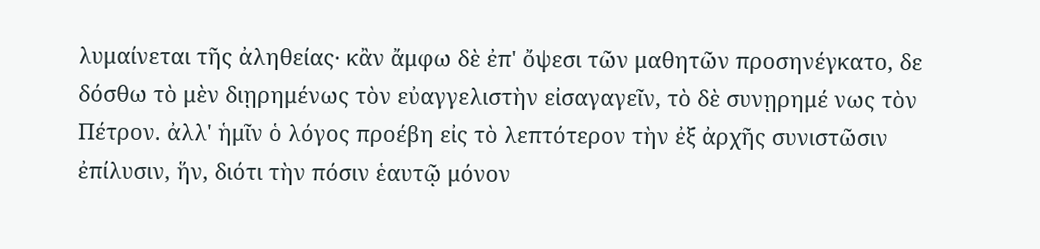λυμαίνεται τῆς ἀληθείας· κἂν ἄμφω δὲ ἐπ' ὄψεσι τῶν μαθητῶν προσηνέγκατο, δε δόσθω τὸ μὲν διῃρημένως τὸν εὐαγγελιστὴν εἰσαγαγεῖν, τὸ δὲ συνῃρημέ νως τὸν Πέτρον. ἀλλ' ἡμῖν ὁ λόγος προέβη εἰς τὸ λεπτότερον τὴν ἐξ ἀρχῆς συνιστῶσιν ἐπίλυσιν, ἥν, διότι τὴν πόσιν ἑαυτῷ μόνον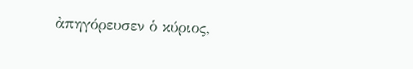ἀπηγόρευσεν ὁ κύριος,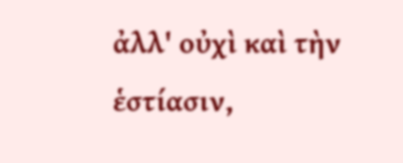ἀλλ' οὐχὶ καὶ τὴν ἑστίασιν,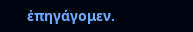ἐπηγάγομεν.